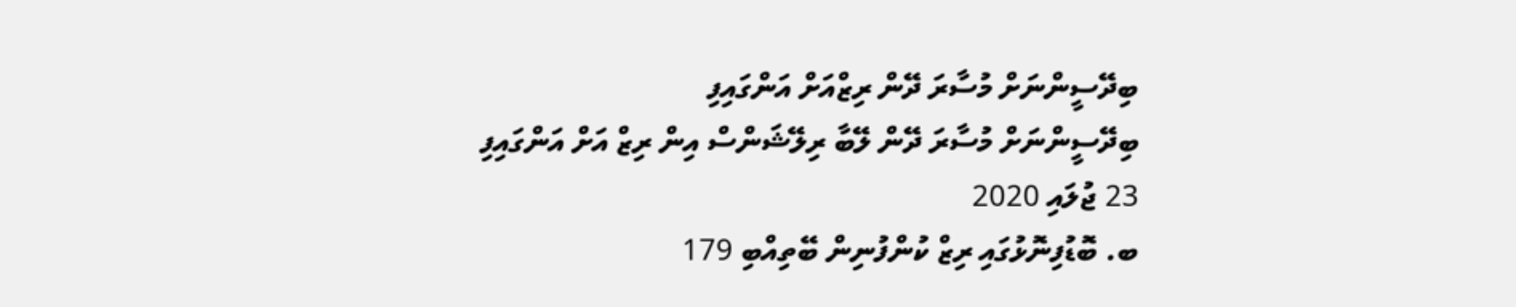ބިދޭސީންނަށް މުސާރަ ދޭން ރިޒްއަށް އަންގައިފި
ބިދޭސީންނަށް މުސާރަ ދޭން ލޭބާ ރިލޭޝަންސް އިން ރިޒް އަށް އަންގައިފި
23 ޖުލައި 2020
ބ. ބޮޑުފިނޮޅުގައި ރިޒް ކުންފުނިން ބޭތިއްބި 179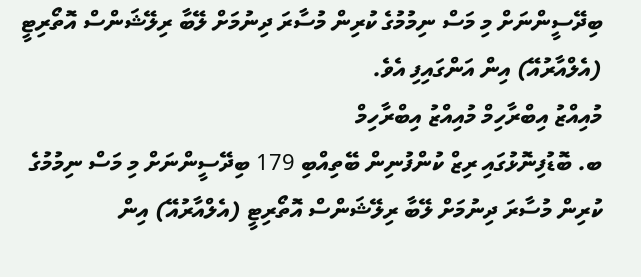ބިދޭސީންނަށް މި މަސް ނިމުމުގެ ކުރިން މުސާރަ ދިނުމަށް ލޭބާ ރިލޭޝަންސް އޮތޯރިޓީ (އެލްއާރުއޭ) އިން އަންގައިފި އެވެ.
މުއިއްޒު އިބްރާހިމް މުއިއްޒު އިބްރާހިމް
ބ. ބޮޑުފިނޮޅުގައި ރިޒް ކުންފުނިން ބޭތިއްބި 179 ބިދޭސީންނަށް މި މަސް ނިމުމުގެ ކުރިން މުސާރަ ދިނުމަށް ލޭބާ ރިލޭޝަންސް އޮތޯރިޓީ (އެލްއާރުއޭ) އިން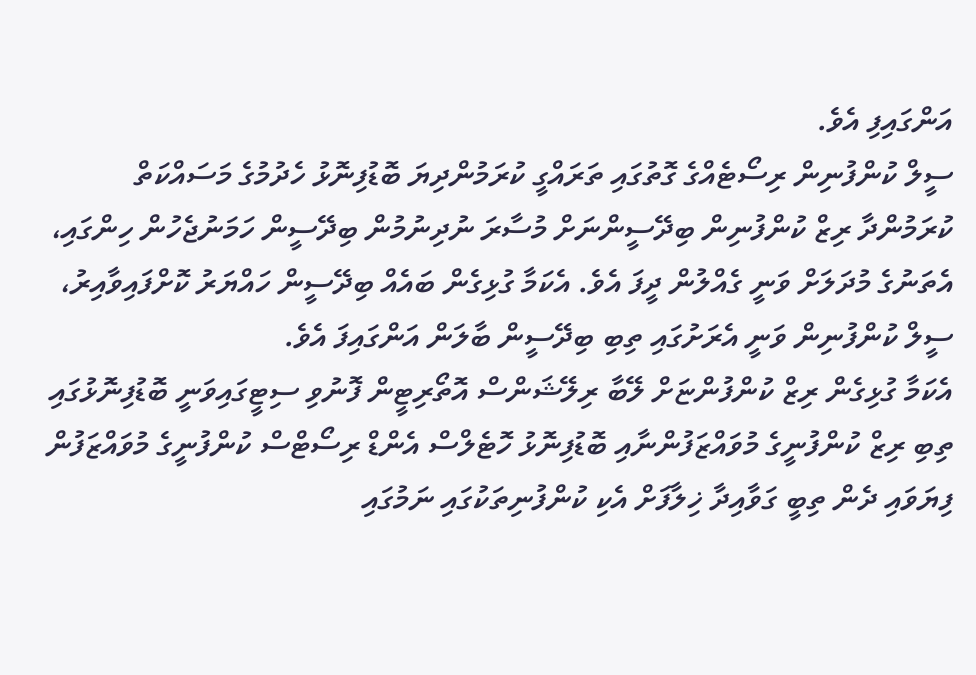އަންގައިފި އެވެ.
ސީލް ކުންފުނިން ރިސޯޓެއްގެ ގޮތުގައި ތަރައްގީ ކުރަމުންދިޔަ ބޮޑުފިނޮޅު ހެދުމުގެ މަސައްކަތް ކުރަމުންދާ ރިޒް ކުންފުނިން ބިދޭސީންނަށް މުސާރަ ނުދިނުމުން ބިދޭސީން ހަމަނުޖެހުން ހިންގައި، އެތަނުގެ މުދަލަށް ވަނީ ގެއްލުން ދީފަ އެވެ. އެކަމާ ގުޅިގެން ބައެއް ބިދޭސީން ހައްޔަރު ކޮށްފައިވާއިރު، ސީލް ކުންފުނިން ވަނީ އެރަށުގައި ތިބި ބިދޭސީން ބާލަން އަންގައިފަ އެވެ.
އެކަމާ ގުޅިގެން ރިޒް ކުންފުންޏަށް ލޭބާ ރިލޭޝަންސް އޮތޯރިޓީން ފޮނުވި ސިޓީގައިވަނީ ބޮޑުފިނޮޅުގައި ތިބި ރިޒް ކުންފުނީގެ މުވައްޒަފުންނާއި ބޮޑުފިނޮޅު ހޮޓެލްސް އެންޑް ރިސޯޓްސް ކުންފުނީގެ މުވައްޒަފުން ފިޔަވައި ދެން ތިބީ ގަވާއިދާ ޚިލާފަށް އެކި ކުންފުނިތަކުގައި ނަމުގައި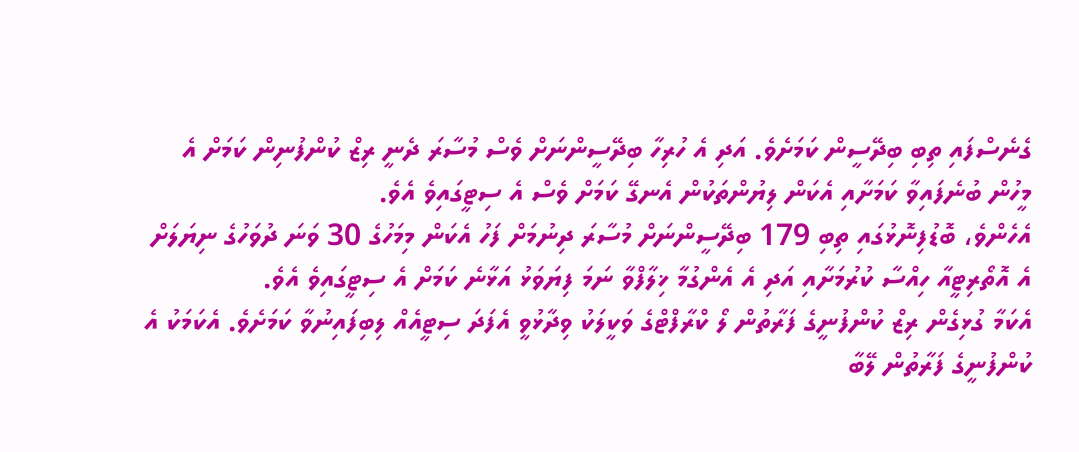ގެނެސްފައި ތިބި ބިދޭސީން ކަމަށެވެ. އަދި އެ ހުރިހާ ބިދޭސީންނަށް ވެސް މުސާރަ ދެނީ ރިޒް ކުންފުނިން ކަމަށް އެ މީހުން ބުނެފައިވާ ކަމަށާއި އެކަން ލިޔުންތަކުން އެނގޭ ކަމަށް ވެސް އެ ސިޓީގައިވެ އެވެ.
އެހެންވެ، ބޮޑުފިނޮޅުގައި ތިބި 179 ބިދޭސީންނަށް މުސާރަ ދިނުމަށް ފަހު އެކަން މިމަހުގެ 30 ވަނަ ދުވަހުގެ ނިޔަލަށް އެ އޮތޯރިޓީއާ ހިއްސާ ކުރުމަށާއި އަދި އެ އެންގުމާ ޚިލާފްވާ ނަމަ ފިޔަވަޅު އަޅާނެ ކަމަށް އެ ސިޓީގައިވެ އެވެ.
އެކަމާ ގުޅިގެން ރިޒް ކުންފުނީގެ ފަރާތުން ލޯ ކްރާފްޓްގެ ވަކީލަކު ވިދާޅުވީ އެފަދަ ސިޓީއެއް ލިބިފައިނުވާ ކަމަށެވެ. އެކަމަކު އެ ކުންފުނީގެ ފަރާތުން ލޭބާ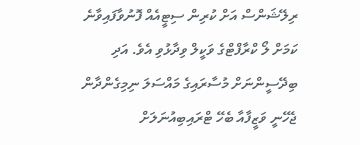ރިލޭޝަންސް އަށް ކުރިން ސިޓީއެއް ފޮނުވާފައިވާނެ ކަމަށް ލޯ ކްރާފްޓްގެ ވަކީލް ވިދާޅުވި އެވެ. އަދި ބިދޭސީންނަށް މުސާރައިގެ މައްސަލަ ނިމިގެންދާން ޖެހޭނީ ވަޒީފާއާ ބެހޭ ޓްރައިބިއުނަލަށް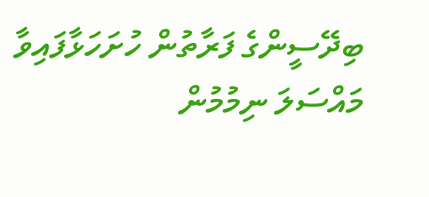ބިދޭސީންގެ ފަރާތުން ހުށަހަޅާފައިވާ މައްސަލަ ނިމުމުން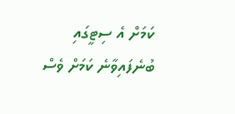ކަމަށް އެ ސިޓީގައި ބުނެފައިވާނެ ކަމަށް ވެސް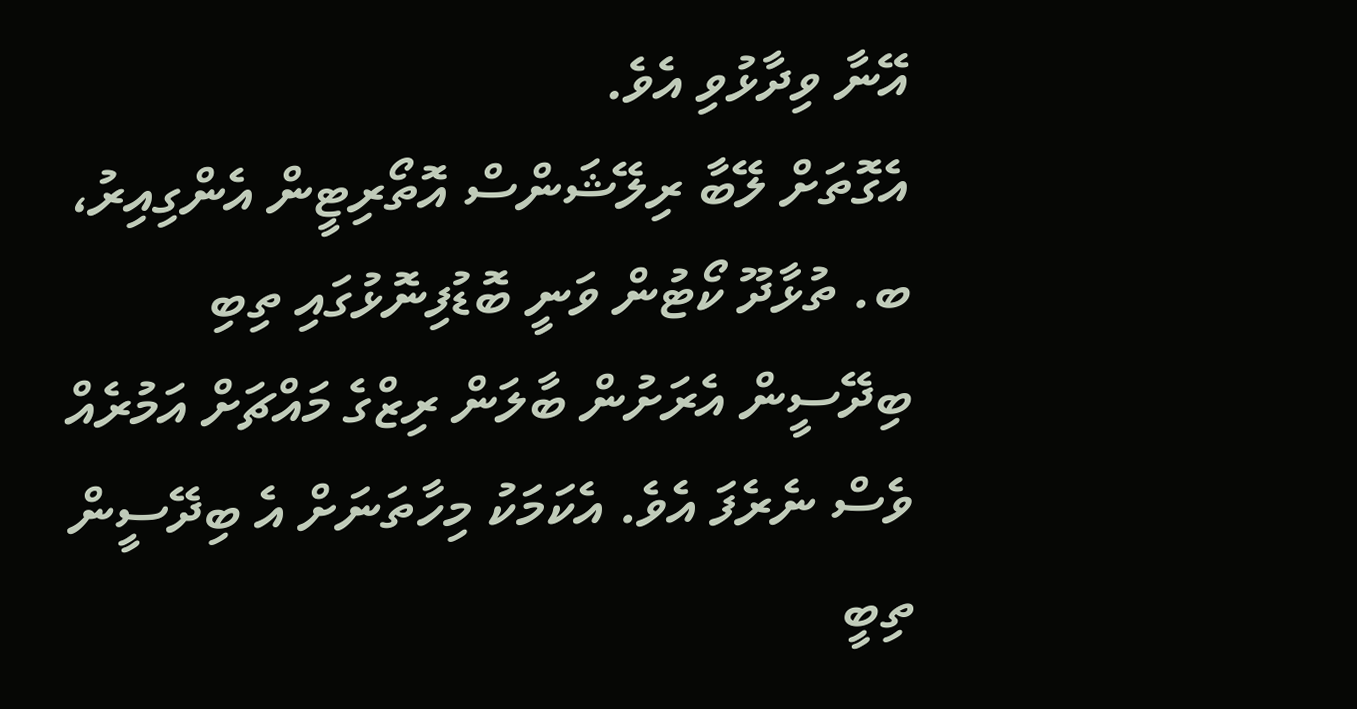އޭނާ ވިދާޅުވި އެވެ.
އެގޮތަށް ލޭބާ ރިލޭޝަންސް އޮތޯރިޓީން އެންގިއިރު، ބ. ތުޅާދޫ ކޯޓުން ވަނީ ބޮޑުފިނޮޅުގައި ތިބި ބިދޭސީން އެރަށުން ބާލަން ރިޒްގެ މައްޗަށް އަމުރެއް ވެސް ނެރެފަ އެވެ. އެކަމަކު މިހާތަނަށް އެ ބިދޭސީން ތިބީ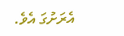އެރަށުގަ އެވެ.